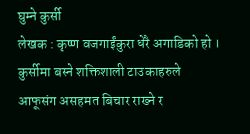घुम्ने कुर्सी
लेखक : कृष्ण वजगाईंकुरा धेरै अगाडिको हो । कुर्सीमा बस्ने शक्तिशाली टाउकाहरुले आफूसंग असहमत बिचार राख्ने र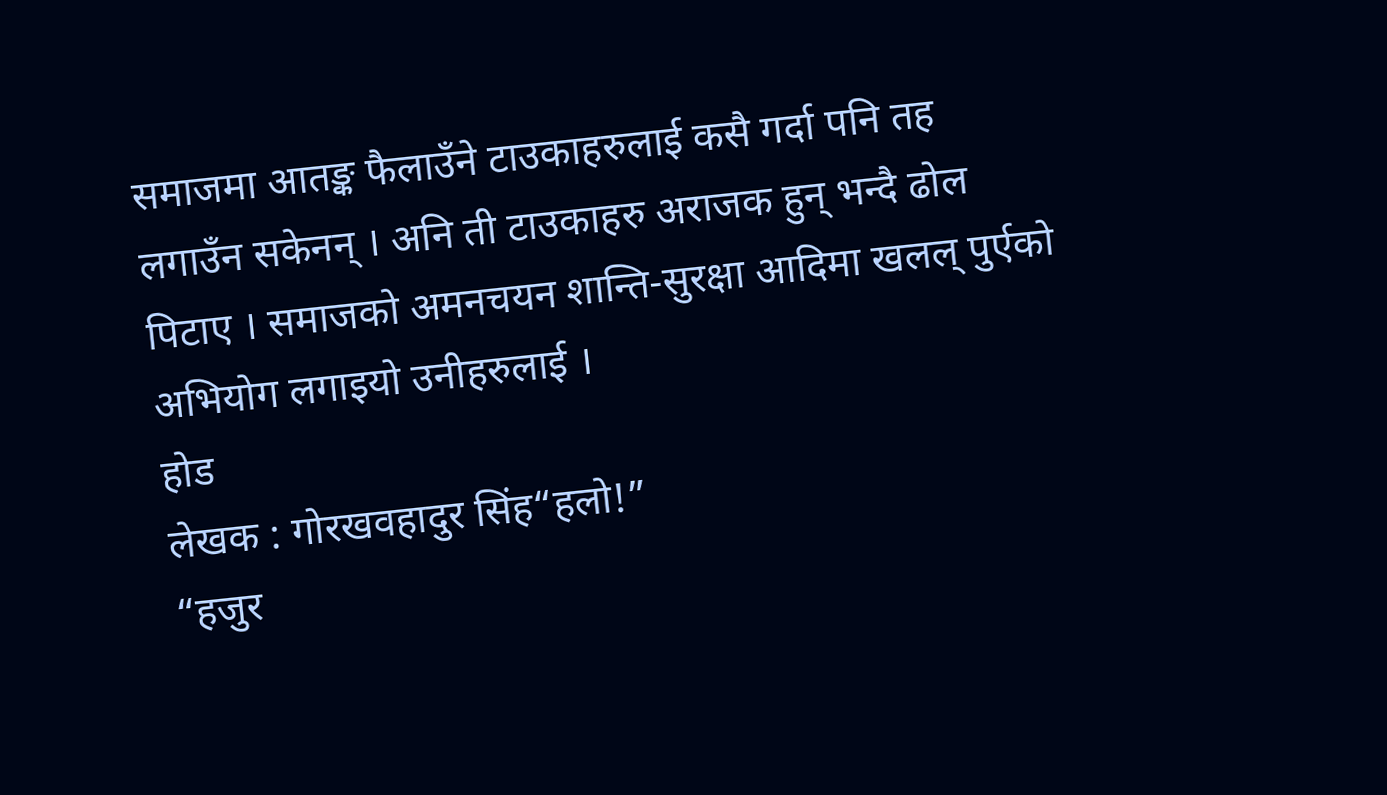समाजमा आतङ्क फैलाउँने टाउकाहरुलाई कसै गर्दा पनि तह लगाउँन सकेनन् । अनि ती टाउकाहरु अराजक हुन् भन्दै ढोल पिटाए । समाजको अमनचयन शान्ति-सुरक्षा आदिमा खलल् पुर्एको अभियोग लगाइयो उनीहरुलाई ।
होड
लेखक : गोरखवहादुर सिंह“हलो!”
“हजुर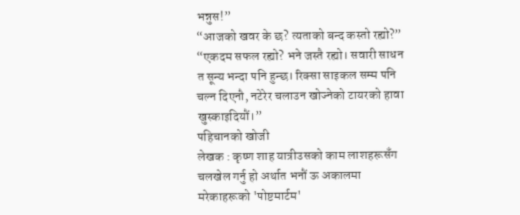भन्नुस!”
“आजको खवर के छ? त्यताको बन्द कस्तो रह्यो?”
“एकदम सफल रह्यो? भने जस्तै रह्यो। सवारी साधन त सून्य भन्दा पनि हुन्छ। रिक्सा साइकल सम्म पनि चल्न दिएनौ, नटेरेर चलाउन खोज्नेको टायरको हावा खुस्काइदियौं।”
पहिचानको खोजी
लेखक : कृष्ण शाह यात्रीउसको काम लाशहरूसँग चलखेल गर्नु हो अर्थात भनौं ऊ अकालमा मरेकाहरूको 'पोष्टमार्टम'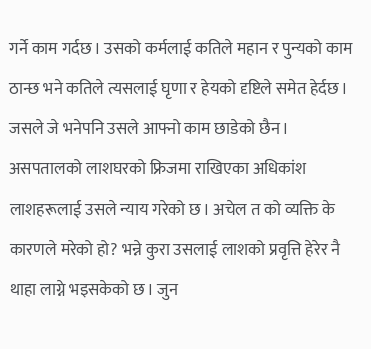गर्ने काम गर्दछ। उसको कर्मलाई कतिले महान र पुन्यको काम ठान्छ भने कतिले त्यसलाई घृणा र हेयको दृष्टिले समेत हेर्दछ।
जसले जे भनेपनि उसले आफ्नो काम छाडेको छैन। असपतालको लाशघरको फ्रिजमा राखिएका अधिकांश लाशहरूलाई उसले न्याय गरेको छ। अचेल त को व्यक्ति के कारणले मरेको हो? भन्ने कुरा उसलाई लाशको प्रवृत्ति हेरेर नै थाहा लाग्ने भइसकेको छ। जुन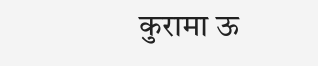कुरामा ऊ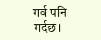गर्व पनि गर्दछ।